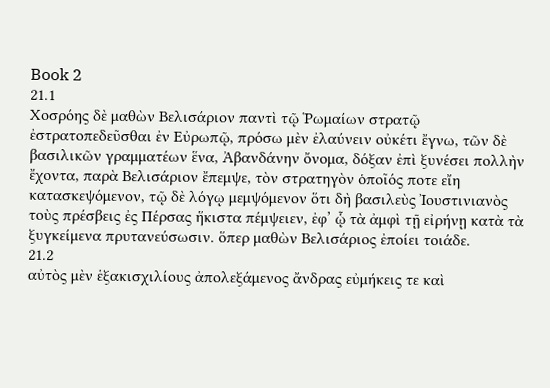Book 2
21.1
Χοσρόης δὲ μαθὼν Βελισάριον παντὶ τῷ Ῥωμαίων στρατῷ ἐστρατοπεδεῦσθαι ἐν Εὐρωπῷ, πρόσω μὲν ἐλαύνειν οὐκέτι ἔγνω, τῶν δὲ βασιλικῶν γραμματέων ἕνα, Ἀβανδάνην ὄνομα, δόξαν ἐπὶ ξυνέσει πολλὴν ἔχοντα, παρὰ Βελισάριον ἔπεμψε, τὸν στρατηγὸν ὁποῖός ποτε εἴη κατασκεψόμενον, τῷ δὲ λόγῳ μεμψόμενον ὅτι δὴ βασιλεὺς Ἰουστινιανὸς τοὺς πρέσβεις ἐς Πέρσας ἥκιστα πέμψειεν, ἐφ’ ᾧ τὰ ἀμφὶ τῇ εἰρήνῃ κατὰ τὰ ξυγκείμενα πρυτανεύσωσιν. ὅπερ μαθὼν Βελισάριος ἐποίει τοιάδε.
21.2
αὐτὸς μὲν ἑξακισχιλίους ἀπολεξάμενος ἄνδρας εὐμήκεις τε καὶ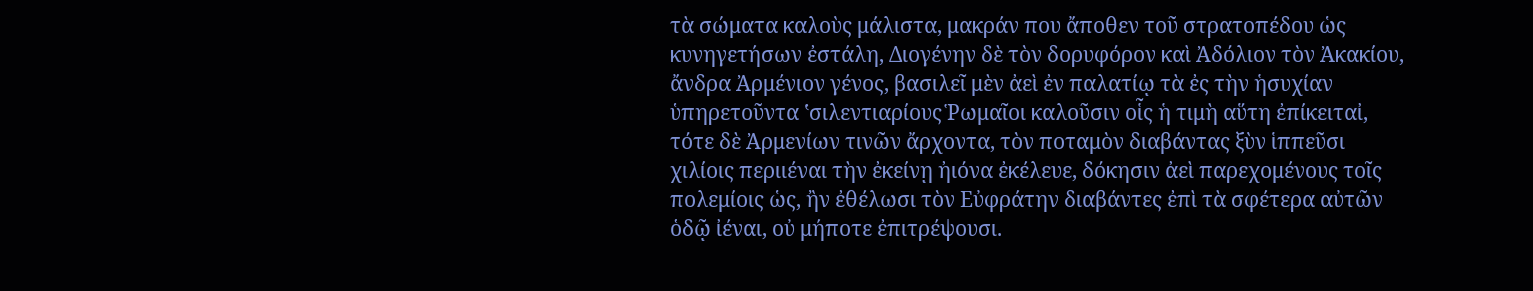τὰ σώματα καλοὺς μάλιστα, μακράν που ἄποθεν τοῦ στρατοπέδου ὡς κυνηγετήσων ἐστάλη, Διογένην δὲ τὸν δορυφόρον καὶ Ἀδόλιον τὸν Ἀκακίου, ἄνδρα Ἀρμένιον γένος, βασιλεῖ μὲν ἀεὶ ἐν παλατίῳ τὰ ἐς τὴν ἡσυχίαν ὑπηρετοῦντα ʽσιλεντιαρίους Ῥωμαῖοι καλοῦσιν οἷς ἡ τιμὴ αὕτη ἐπίκειταἰ, τότε δὲ Ἀρμενίων τινῶν ἄρχοντα, τὸν ποταμὸν διαβάντας ξὺν ἱππεῦσι χιλίοις περιιέναι τὴν ἐκείνῃ ἠιόνα ἐκέλευε, δόκησιν ἀεὶ παρεχομένους τοῖς πολεμίοις ὡς, ἢν ἐθέλωσι τὸν Εὐφράτην διαβάντες ἐπὶ τὰ σφέτερα αὐτῶν ὁδῷ ἰέναι, οὐ μήποτε ἐπιτρέψουσι.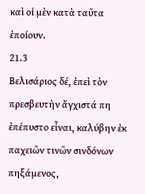καὶ οἱ μὲν κατὰ ταῦτα ἐποίουν.
21.3
Βελισάριος δέ, ἐπεὶ τὸν πρεσβευτὴν ἄγχιστά πη ἐπέπυστο εἶναι, καλύβην ἐκ παχειῶν τινῶν σινδόνων πηξάμενος,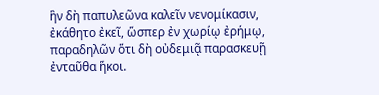ἣν δὴ παπυλεῶνα καλεῖν νενομίκασιν, ἐκάθητο ἐκεῖ, ὥσπερ ἐν χωρίῳ ἐρήμῳ, παραδηλῶν ὅτι δὴ οὐδεμιᾷ παρασκευῇ ἐνταῦθα ἥκοι.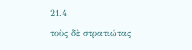21.4
τοὺς δὲ στρατιώτας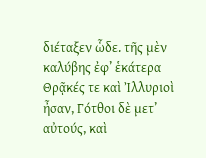διέταξεν ὧδε. τῆς μὲν καλύβης ἐφ’ ἑκάτερα Θρᾷκές τε καὶ Ἰλλυριοὶ ἦσαν, Γότθοι δὲ μετ’ αὐτούς, καὶ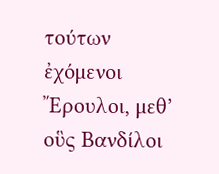τούτων ἐχόμενοι Ἔρουλοι, μεθ’ οὓς Βανδίλοι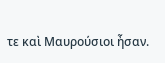τε καὶ Μαυρούσιοι ἦσαν.